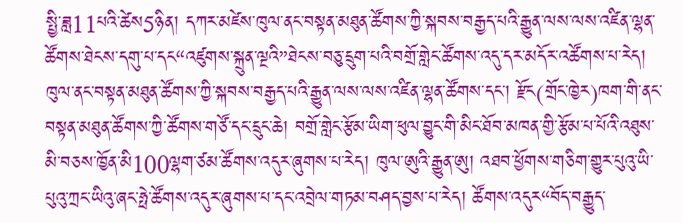སྤྱི་ཟླ11པའི་ཚེས5ཉིན། དཀར་མཛེས་ཁུལ་ནང་བསྟན་མཐུན་ཚོགས་ཀྱི་སྐབས་བརྒྱད་པའི་རྒྱུན་ལས་ལས་འཛིན་ལྷན་ཚོགས་ཐེངས་དགུ་པ་དང“འཛུགས་སྐྲུན་ལྔའི”ཐེངས་བཅུ་དྲུག་པའི་བགྲོ་གླེང་ཚོགས་འདུ་དར་མདོར་འཚོགས་པ་རེད། ཁུལ་ནང་བསྟན་མཐུན་ཚོགས་ཀྱི་སྐབས་བརྒྱད་པའི་རྒྱུན་ལས་ལས་འཛིན་ལྷན་ཚོགས་དང་། རྫོང(གྲོང་ཁྱེར)ཁག་གི་ནང་བསྟན་མཐུན་ཚོགས་ཀྱི་ཚོགས་གཙོ་དང་དྲུང་ཆེ། བགྲོ་གླེང་རྩོམ་ཡིག་ཕུལ་བྱུང་གི་མིང་ཐོབ་མཁན་གྱི་རྩོམ་པ་པོའི་འཐུས་མི་བཅས་ཁྱོན་མི100ལྷག་ཙམ་ཚོགས་འདུར་ཞུགས་པ་རེད། ཁུལ་ཨུའི་རྒྱུན་ཨུ། འཐབ་ཕྱོགས་གཅིག་གྱུར་པུའུ་ཡི་པུའུ་ཀྲང་ཡིའུ་ཞང་ཧྥེ་ཚོགས་འདུར་ཞུགས་པ་དང་འབྲེལ་གཏམ་བཤད་བྱས་པ་རེད། ཚོགས་འདུར“བོད་བརྒྱུད་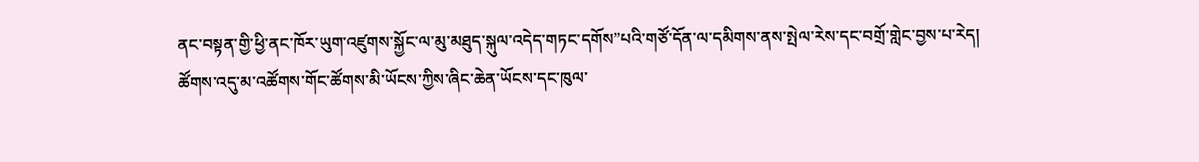ནང་བསྟན་གྱི་ཕྱི་ནང་ཁོར་ཡུག་འཛུགས་སྐྱོང་ལ་མུ་མཐུད་སྐུལ་འདེད་གཏང་དགོས”པའི་གཙོ་དོན་ལ་དམིགས་ནས་སྤེལ་རེས་དང་བགྲོ་གླེང་བྱས་པ་རེད།
ཚོགས་འདུ་མ་འཚོགས་གོང་ཚོགས་མི་ཡོངས་ཀྱིས་ཞིང་ཆེན་ཡོངས་དང་ཁུལ་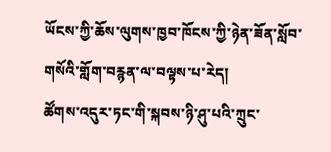ཡོངས་ཀྱི་ཆོས་ལུགས་ཁྱབ་ཁོངས་ཀྱི་ཉེན་ཟོན་སློབ་གསོའི་གློག་བརྙན་ལ་བལྟས་པ་རེད།
ཚོགས་འདུར་ཏང་གི་སྐབས་ཉི་ཤུ་པའི་ཀྲུང་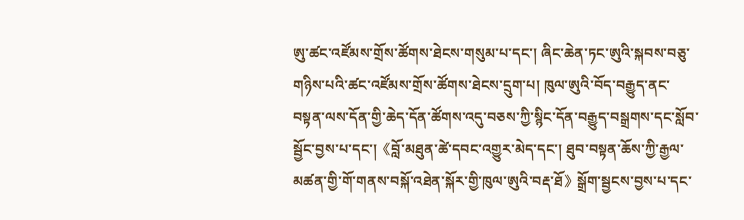ཨུ་ཚང་འཛོམས་གྲོས་ཚོགས་ཐེངས་གསུམ་པ་དང་། ཞིང་ཆེན་ཏང་ཨུའི་སྐབས་བཅུ་གཉིས་པའི་ཚང་འཛོམས་གྲོས་ཚོགས་ཐེངས་དྲུག་པ། ཁུལ་ཨུའི་བོད་བརྒྱུད་ནང་བསྟན་ལས་དོན་གྱི་ཆེད་དོན་ཚོགས་འདུ་བཅས་ཀྱི་སྙིང་དོན་བརྒྱུད་བསྒྲགས་དང་སློབ་སྦྱོང་བྱས་པ་དང་།《བློ་མཐུན་ཚེ་དབང་འགྱུར་མེད་དང་། ཐུབ་བསྟན་ཆོས་ཀྱི་རྒྱལ་མཚན་གྱི་གོ་གནས་བསྐོ་འཐེན་སྐོར་གྱི་ཁུལ་ཨུའི་བརྡ་ཐོ》སྒྲོག་སྦྱངས་བྱས་པ་དང་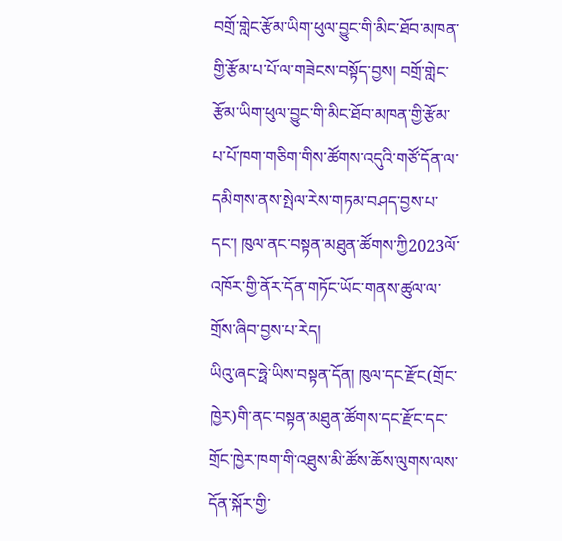བགྲོ་གླེང་རྩོམ་ཡིག་ཕུལ་བྱུང་གི་མིང་ཐོབ་མཁན་གྱི་རྩོམ་པ་པོ་ལ་གཟེངས་བསྟོད་བྱས། བགྲོ་གླེང་རྩོམ་ཡིག་ཕུལ་བྱུང་གི་མིང་ཐོབ་མཁན་གྱི་རྩོམ་པ་པོ་ཁག་གཅིག་གིས་ཚོགས་འདུའི་གཙོ་དོན་ལ་དམིགས་ནས་སྤེལ་རེས་གཏམ་བཤད་བྱས་པ་དང་། ཁུལ་ནང་བསྟན་མཐུན་ཚོགས་ཀྱི2023ལོ་འཁོར་གྱི་ནོར་དོན་གཏོང་ཡོང་གནས་ཚུལ་ལ་གྲོས་ཞིབ་བྱས་པ་རེད།
ཡིའུ་ཞང་ཧྥེ་ཡིས་བསྟན་དོན། ཁུལ་དང་རྫོང(གྲོང་ཁྱེར)གི་ནང་བསྟན་མཐུན་ཚོགས་དང་རྫོང་དང་གྲོང་ཁྱེར་ཁག་གི་འཐུས་མི་ཚོས་ཆོས་ལུགས་ལས་དོན་སྐོར་གྱི་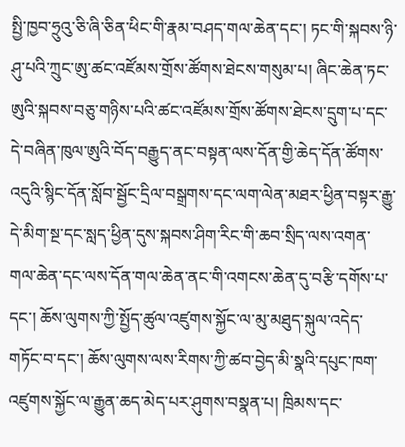སྤྱི་ཁྱབ་ཧྲུའུ་ཅི་ཞི་ཅིན་ཕིང་གི་རྣམ་བཤད་གལ་ཆེན་དང་། ཏང་གི་སྐབས་ཉི་ཤུ་པའི་ཀྲུང་ཨུ་ཚང་འཛོམས་གྲོས་ཚོགས་ཐེངས་གསུམ་པ། ཞིང་ཆེན་ཏང་ཨུའི་སྐབས་བཅུ་གཉིས་པའི་ཚང་འཛོམས་གྲོས་ཚོགས་ཐེངས་དྲུག་པ་དང་དེ་བཞིན་ཁུལ་ཨུའི་བོད་བརྒྱུད་ནང་བསྟན་ལས་དོན་གྱི་ཆེད་དོན་ཚོགས་འདུའི་སྙིང་དོན་སློབ་སྦྱོང་དྲིལ་བསྒྲགས་དང་ལག་ལེན་མཐར་ཕྱིན་བསྟར་རྒྱུ་དེ་མིག་སྔ་དང་སླད་ཕྱིན་དུས་སྐབས་ཤིག་རིང་གི་ཆབ་སྲིད་ལས་འགན་གལ་ཆེན་དང་ལས་དོན་གལ་ཆེན་ནང་གི་འགངས་ཆེན་དུ་བརྩི་དགོས་པ་དང་། ཆོས་ལུགས་ཀྱི་སྤྱོད་ཚུལ་འཛུགས་སྐྱོང་ལ་མུ་མཐུད་སྐུལ་འདེད་གཏོང་བ་དང་། ཆོས་ལུགས་ལས་རིགས་ཀྱི་ཚབ་བྱེད་མི་སྣའི་དཔུང་ཁག་འཛུགས་སྐྱོང་ལ་རྒྱུན་ཆད་མེད་པར་ཤུགས་བསྣན་པ། ཁྲིམས་དང་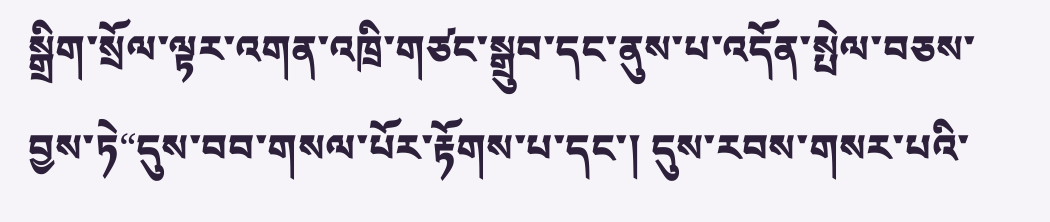སྒྲིག་སྲོལ་ལྟར་འགན་འཁྲི་གཙང་སྒྲུབ་དང་ནུས་པ་འདོན་སྤེལ་བཅས་བྱས་ཏེ“དུས་བབ་གསལ་པོར་རྟོགས་པ་དང་། དུས་རབས་གསར་པའི་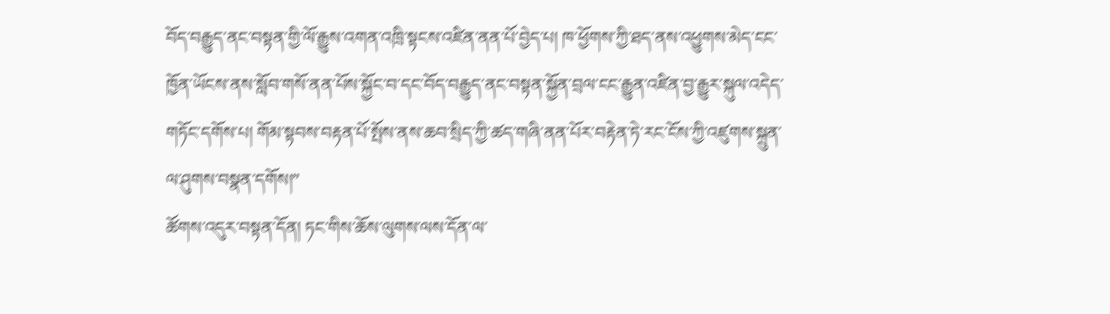བོད་བརྒྱུད་ནང་བསྟན་གྱི་ལོ་རྒྱུས་འགན་འཁྲི་སྟངས་འཛིན་ནན་པོ་བྱེད་པ། ཁ་ཕྱོགས་ཀྱི་ཐད་ནས་འཕྱུགས་མེད་ངང་ཁྱོན་ཡོངས་ནས་སློབ་གསོ་ནན་པོས་སྐྱོང་བ་དང་བོད་བརྒྱུད་ནང་བསྟན་སྐྱོན་བྲལ་ངང་རྒྱུན་འཛིན་བྱ་རྒྱུར་སྐུལ་འདེད་གཏོང་དགོས་པ། གོམ་སྟབས་བརྟན་པོ་སྤོས་ནས་ཆབ་སྲིད་ཀྱི་ཚད་གཞི་ནན་པོར་བརྟེན་ཏེ་རང་ངོས་ཀྱི་འཛུགས་སྐྲུན་ལ་ཤུགས་བསྣན་དགོས།”
ཚོགས་འདུར་བསྟན་དོན། ཏང་གིས་ཆོས་ལུགས་ལས་དོན་ལ་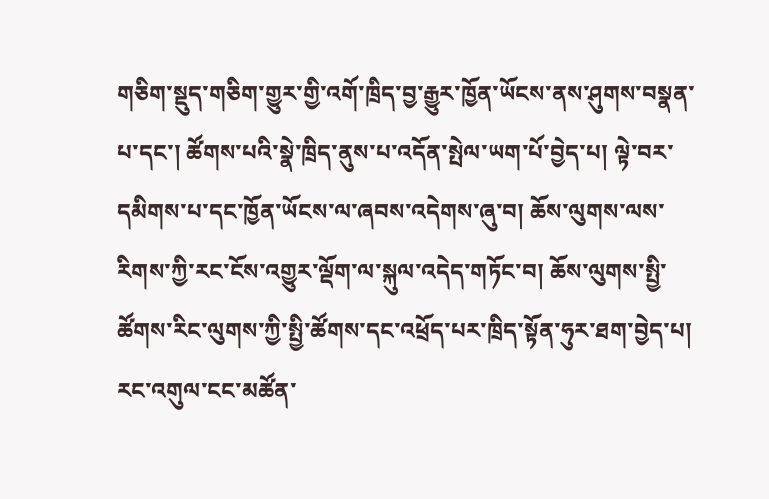གཅིག་སྡུད་གཅིག་གྱུར་གྱི་འགོ་ཁྲིད་བྱ་རྒྱུར་ཁྱོན་ཡོངས་ནས་ཤུགས་བསྣན་པ་དང་། ཚོགས་པའི་སྣེ་ཁྲིད་ནུས་པ་འདོན་སྤེལ་ཡག་པོ་བྱེད་པ། ལྟེ་བར་དམིགས་པ་དང་ཁྱོན་ཡོངས་ལ་ཞབས་འདེགས་ཞུ་བ། ཆོས་ལུགས་ལས་རིགས་ཀྱི་རང་ངོས་འགྱུར་ལྡོག་ལ་སྐུལ་འདེད་གཏོང་བ། ཆོས་ལུགས་སྤྱི་ཚོགས་རིང་ལུགས་ཀྱི་སྤྱི་ཚོགས་དང་འཕྲོད་པར་ཁྲིད་སྟོན་ཧུར་ཐག་བྱེད་པ། རང་འགུལ་ངང་མཚོན་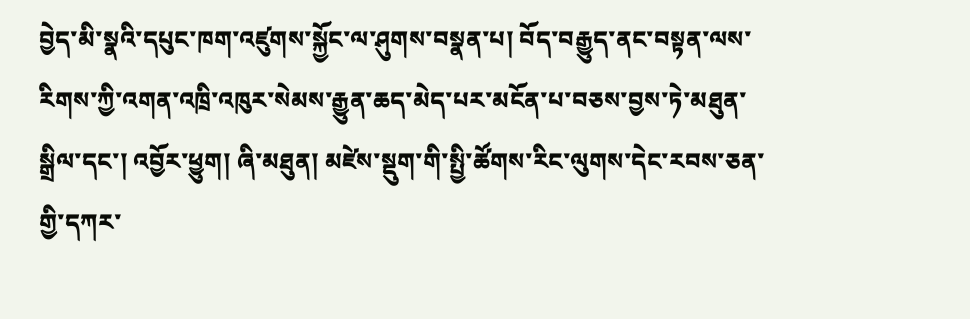བྱེད་མི་སྣའི་དཔུང་ཁག་འཛུགས་སྐྱོང་ལ་ཤུགས་བསྣན་པ། བོད་བརྒྱུད་ནང་བསྟན་ལས་རིགས་ཀྱི་འགན་འཁྲི་འཁུར་སེམས་རྒྱུན་ཆད་མེད་པར་མངོན་པ་བཅས་བྱས་ཏེ་མཐུན་སྒྲིལ་དང་། འབྱོར་ཕྱུག། ཞི་མཐུན། མཛེས་སྡུག་གི་སྤྱི་ཚོགས་རིང་ལུགས་དེང་རབས་ཅན་གྱི་དཀར་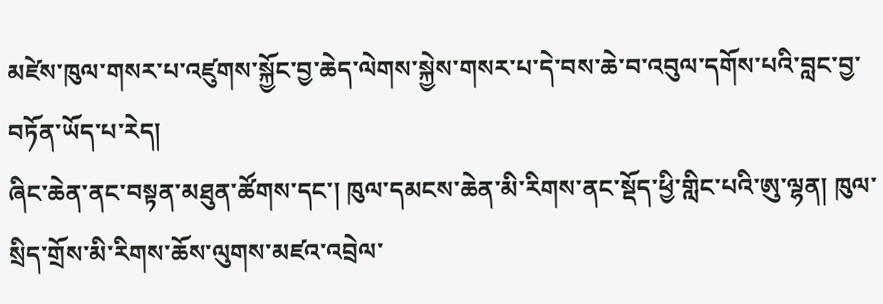མཛེས་ཁུལ་གསར་པ་འཛུགས་སྐྱོང་བྱ་ཆེད་ལེགས་སྐྱེས་གསར་པ་དེ་བས་ཆེ་བ་འབུལ་དགོས་པའི་བླང་བྱ་བཏོན་ཡོད་པ་རེད།
ཞིང་ཆེན་ནང་བསྟན་མཐུན་ཚོགས་དང་། ཁུལ་དམངས་ཆེན་མི་རིགས་ནང་སྡོད་ཕྱི་གླིང་པའི་ཨུ་ལྷན། ཁུལ་སྲིད་གྲོས་མི་རིགས་ཆོས་ལུགས་མཛའ་འབྲེལ་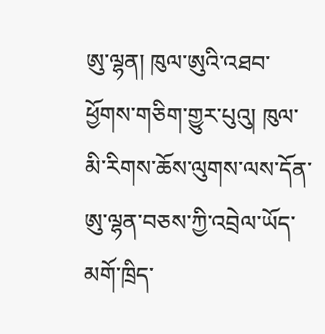ཨུ་ལྷན། ཁུལ་ཨུའི་འཐབ་ཕྱོགས་གཅིག་གྱུར་པུའུ། ཁུལ་མི་རིགས་ཆོས་ལུགས་ལས་དོན་ཨུ་ལྷན་བཅས་ཀྱི་འབྲེལ་ཡོད་མགོ་ཁྲིད་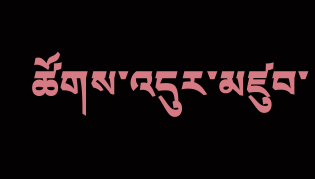ཚོགས་འདུར་མཛུབ་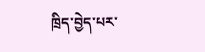ཁྲིད་བྱེད་པར་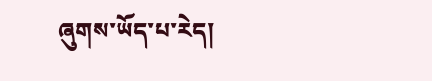ཞུགས་ཡོད་པ་རེད།